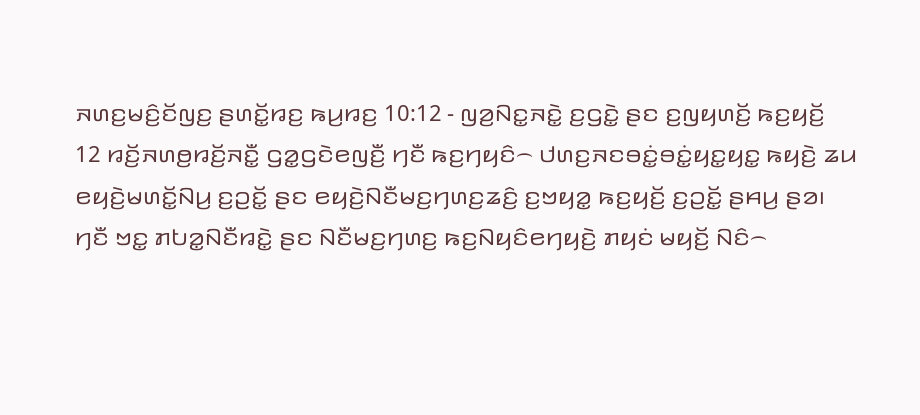ꤏꤛꤢ꤬ꤗꤢꤨ꤬ꤢꤩꤜꤢ꤬ ꤔꤛꤢꤩ꤭ꤙꤢ꤬ ꤒꤣ꤬ꤙꤢ꤬ 10:12 - ꤜꤤ꤬ꤡꤢ꤭ꤏꤢꤧ꤭ ꤢ꤬ꤞꤢꤧ꤭ ꤔꤢ ꤢ꤬ꤜꤟꤛꤢꤩ꤬ ꤒꤢ꤬ꤟꤢꤩ꤬
12 ꤙꤢꤩ꤬ꤏꤛꤥ꤬ꤙꤢꤩ꤬ꤏꤢꤪ꤭ ꤞꤤ꤭ꤞꤢꤧꤕꤜꤢꤪ꤬ ꤚꤢꤪ ꤒꤢ꤬ꤚꤟꤢꤨ꤮ ꤓꤛꤢ꤬ꤏꤢꤋꤢꤦ꤭ꤋꤢꤦ꤭ꤟꤢ꤭ꤟꤢ꤭ ꤒꤟꤢꤧ꤬ ꤘꤣ ꤕꤟꤢꤧ꤬ꤗꤛꤢꤩ꤭ꤡꤣ꤬ ꤢ꤬ꤑꤢꤩ꤭ ꤔꤢ ꤕꤟꤢꤧ꤬ꤡꤢꤪꤗꤢ꤬ꤚꤛꤢ꤬ꤘꤢꤨ꤬ ꤢ꤬ꤠꤟꤤ꤭ ꤒꤢ꤬ꤟꤢꤩ꤬ ꤢ꤬ꤑꤢꤩ꤭ ꤔꤌꤣ꤬ ꤔꤤ꤯ ꤚꤢꤪ ꤠꤢ꤭ ꤊꤝꤤ꤭ꤡꤢꤪꤙꤢꤧ꤭ ꤔꤢ ꤡꤢꤪꤗꤢ꤬ꤚꤛꤢ꤬ ꤒꤢ꤬ꤡꤟꤢꤨꤕꤚꤟꤢꤧ꤬ ꤊꤟꤢꤦ ꤗꤟꤢꤩ꤬ ꤡꤢꤨ꤮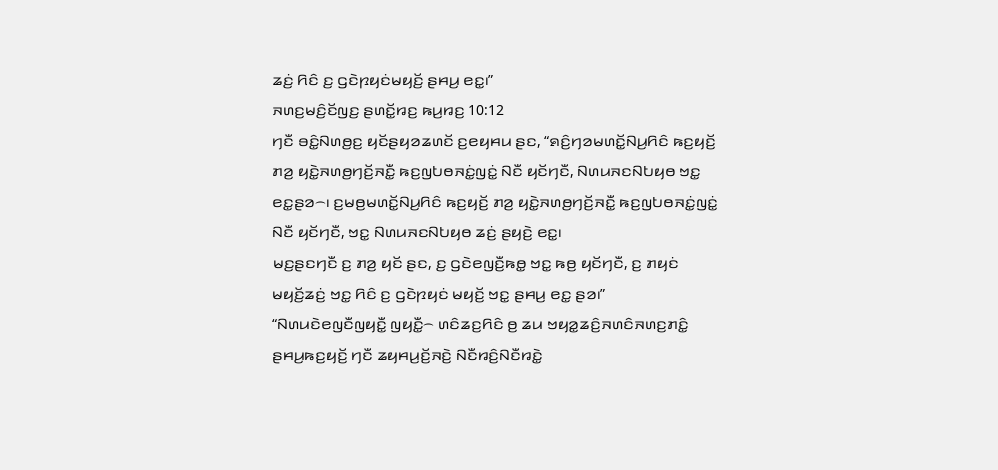ꤘꤢꤦ꤬ ꤖꤢꤨ ꤢ꤬ ꤞꤢꤧꤐꤟꤢꤦꤗꤟꤢꤩ꤬ ꤔꤌꤣ꤬ ꤕꤢ꤭꤯”
ꤏꤛꤢ꤬ꤗꤢꤨ꤬ꤢꤩꤜꤢ꤬ ꤔꤛꤢꤩ꤭ꤙꤢ꤬ ꤒꤣ꤬ꤙꤢ꤬ 10:12
ꤚꤢꤪ ꤋꤢꤨ꤭ꤡꤛꤥ꤬ꤢ꤬ ꤟꤢꤩꤔꤟꤤꤘꤛꤢꤩ ꤢ꤬ꤕꤟꤌꤣ ꤔꤢ, “ꤎꤢꤨ꤬ꤚꤤꤗꤛꤢꤩ꤭ꤡꤣ꤬ꤖꤢꤨ ꤒꤢ꤬ꤟꤢꤩ꤬ ꤊꤤ꤬ ꤟꤢꤧ꤭ꤏꤛꤥ꤬ꤚꤢꤩ꤬ꤏꤢꤪ꤭ ꤒꤢ꤬ꤜꤝꤥꤏꤢꤦ꤭ꤜꤢꤦ꤭ ꤡꤢꤪ ꤟꤢꤩꤚꤢꤪ, ꤡꤛꤣꤏꤢꤡꤝꤟꤥ ꤠꤢ꤭ ꤕꤢ꤭ꤔꤤ꤮꤯ ꤢ꤬ꤗꤥ꤬ꤗꤛꤢꤩ꤭ꤡꤣ꤬ꤖꤢꤨ ꤒꤢ꤬ꤟꤢꤩ꤬ ꤊꤤ꤬ ꤟꤢꤧ꤭ꤏꤛꤥ꤬ꤚꤢꤩ꤬ꤏꤢꤪ꤭ ꤒꤢ꤬ꤜꤝꤥꤏꤢꤦ꤭ꤜꤢꤦ꤭ ꤡꤢꤪ ꤟꤢꤩꤚꤢꤪ, ꤠꤢ꤭ ꤡꤛꤣꤏꤢꤡꤝꤟꤥ ꤘꤢꤦ꤬ ꤔꤟꤢꤧ꤬ ꤕꤢ꤭꤯
ꤗꤢ꤬ꤔꤢꤚꤢꤪ ꤢ꤬ ꤊꤤ꤬ ꤟꤢꤩ ꤔꤢ, ꤢ꤬ ꤞꤢꤧꤕꤜꤢꤪ꤬ꤒꤥ꤭ ꤠꤢ꤭ ꤒꤥ꤬ ꤟꤢꤩꤚꤢꤪ, ꤢ꤬ ꤊꤟꤢꤦ ꤗꤟꤢꤩ꤬ꤘꤢꤦ꤬ ꤠꤢ꤭ ꤖꤢꤨ ꤢ꤬ ꤞꤢꤧꤐꤟꤢꤦ ꤗꤟꤢꤩ꤬ ꤠꤢ꤭ ꤔꤌꤣ꤬ ꤕꤢ꤭ ꤔꤤ꤯”
“ꤡꤛꤣꤢꤧꤕꤜꤢꤪꤜꤟꤢꤪ꤭ ꤜꤟꤢꤪ꤭꤮ ꤛꤢꤨꤘꤢ꤬ꤖꤢꤨ ꤥ꤬ ꤘꤣ ꤠꤟꤤ꤭ꤘꤢꤨ꤬ꤏꤛꤢꤨꤏꤛꤢ꤬ꤊꤢꤨ꤭ ꤔꤌꤣ꤬ꤒꤢ꤬ꤟꤢꤩ꤬ ꤚꤢꤪ ꤘꤟꤌꤣ꤬ꤢꤩ꤬ꤏꤢꤧ꤬ ꤡꤢꤪꤙꤢꤨ꤬ꤡꤢꤪꤙꤢꤧ꤭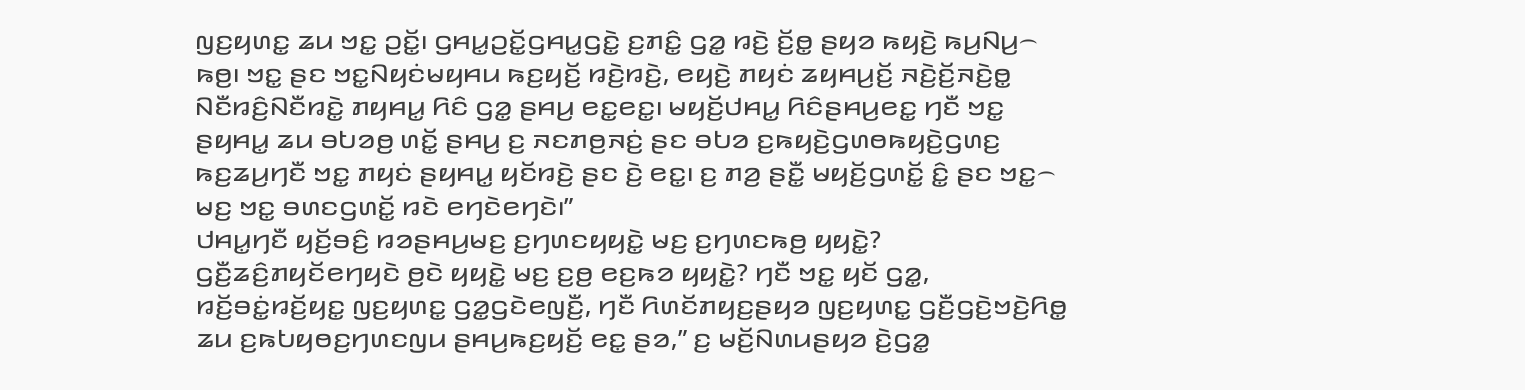ꤜꤢ꤬ꤟꤛꤢ꤭ ꤘꤣ ꤠꤢ꤭ ꤑꤢꤩ꤭꤯ ꤞꤌꤣ꤭ꤑꤢꤩ꤭ꤞꤌꤣ꤭ꤞꤢꤧ꤭ ꤢ꤬ꤊꤢꤨ꤭ ꤞꤤ꤭ ꤙꤢꤧ꤬ ꤢꤩ꤬ꤥ꤭ ꤔꤟꤤ ꤒꤟꤢꤧ꤬ ꤒꤣ꤬ꤡꤣ꤬꤮ ꤒꤥ꤬꤯ ꤠꤢ꤭ ꤔꤢ ꤠꤢ꤭ꤡꤟꤢꤦꤗꤟꤌꤣ ꤒꤢ꤬ꤟꤢꤩ꤬ ꤙꤢꤧ꤬ꤙꤢꤧ꤬, ꤕꤟꤢꤧ꤬ ꤊꤟꤢꤦ ꤘꤟꤌꤣ꤬ꤢꤩ꤬ ꤏꤢꤧ꤬ꤢꤩ꤬ꤏꤢꤧ꤬ꤥ꤭ ꤡꤢꤪꤙꤢꤨ꤬ꤡꤢꤪꤙꤢꤧ꤭ ꤊꤟꤌꤣ꤭ ꤖꤢꤨ ꤞꤤ꤭ ꤔꤌꤣ꤬ ꤕꤢ꤭ꤕꤢ꤭꤯ ꤗꤟꤢꤩ꤬ꤓꤌꤣ꤭ ꤖꤢꤨꤔꤌꤣ꤬ꤕꤢ꤭ ꤚꤢꤪ ꤠꤢ꤭ ꤔꤟꤌꤣ꤭ ꤘꤣ ꤋꤝꤤꤥ꤬ ꤛꤢꤩ꤭ ꤔꤌꤣ꤬ ꤢ꤬ ꤏꤢꤊꤥ꤬ꤏꤢꤦ꤬ ꤔꤢ ꤋꤝꤤ ꤢ꤬ꤒꤟꤢꤧ꤬ꤞꤛꤥꤒꤟꤢꤧ꤬ꤞꤛꤢ꤬ ꤒꤢ꤬ꤘꤣ꤬ꤚꤢꤪ ꤠꤢ꤭ ꤊꤟꤢꤦ ꤔꤟꤌꤣ꤭ ꤟꤢꤩꤙꤢꤧ꤬ ꤔꤢ ꤢꤧ꤬ ꤕꤢ꤭꤯ ꤢ꤬ ꤊꤤ꤬ ꤔꤢꤪ꤭ ꤗꤟꤢꤩ꤬ꤞꤛꤢꤩ꤭ ꤢꤨ꤭ ꤔꤢ ꤠꤢ꤭꤮ ꤗꤢ꤬ ꤠꤢ꤭ ꤋꤛꤢꤞꤛꤢꤩ꤭ ꤙꤢꤧ ꤕꤚꤢꤧꤕꤚꤢꤧ꤯”
ꤓꤌꤣ꤭ꤚꤢꤪ ꤟꤢꤩ꤬ꤋꤢꤨ꤬ ꤙꤤꤔꤌꤣ꤬ꤗꤢ꤬ ꤢ꤬ꤚꤛꤢꤟꤟꤢꤧ꤭ ꤗꤢ꤬ ꤢ꤬ꤚꤛꤢꤒꤥ꤬ ꤟꤟꤢꤧ꤭? ꤞꤢꤪ꤬ꤘꤢꤨ꤬ꤊꤟꤢꤩꤕꤚꤟꤢꤧ ꤥ꤬ꤢꤧ ꤟꤟꤢꤧ꤭ ꤗꤢ꤬ ꤢ꤬ꤥ꤬ ꤕꤢ꤬ꤒꤤ ꤟꤟꤢꤧ꤭? ꤚꤢꤪ ꤠꤢ꤭ ꤟꤢꤩ ꤞꤤ꤭, ꤙꤢꤩ꤬ꤋꤢꤦ꤭ꤙꤢꤩ꤬ꤟꤢ꤭ ꤜꤢ꤬ꤟꤛꤢ꤭ ꤞꤤ꤭ꤞꤢꤧꤕꤜꤢꤪ꤬, ꤚꤢꤪ ꤖꤛꤢꤩꤊꤟꤢ꤬ꤔꤟꤤ ꤜꤢ꤬ꤟꤛꤢ꤭ ꤞꤢꤪ꤬ꤞꤢꤧ꤬ꤠꤢꤧ꤬ꤖꤥ꤭ ꤘꤣ ꤢ꤬ꤒꤝꤟꤥꤢ꤬ꤚꤛꤢꤜꤣ ꤔꤌꤣ꤬ꤒꤢ꤬ꤟꤢꤩ꤬ ꤕꤢ꤭ ꤔꤤ,” ꤢ꤬ ꤗꤢꤩ꤬ꤡꤛꤣꤔꤟꤤ ꤢꤧ꤬ꤞꤤ꤭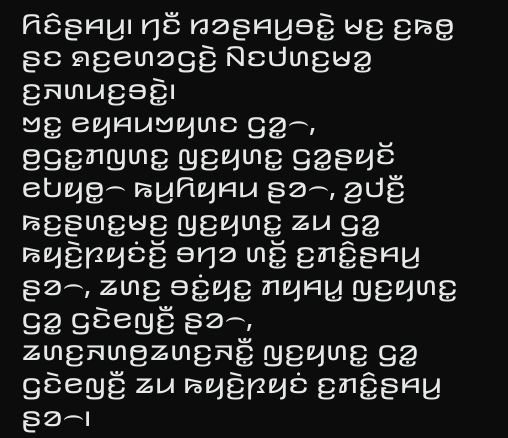ꤖꤢꤨꤔꤌꤣ꤬꤯ ꤚꤢꤪ ꤙꤤꤔꤌꤣ꤬ꤋꤢꤧ꤭ ꤗꤢ꤬ ꤢ꤬ꤒꤥ꤭ ꤔꤢ ꤎꤢ꤬ꤕꤛꤤꤞꤢꤧ꤬ ꤡꤢꤓꤛꤢ꤬ꤗꤤ꤭ ꤢ꤬ꤏꤛꤣꤢ꤬ꤋꤢꤧ꤭꤯
ꤠꤢ꤭ ꤕꤟꤌꤣꤠꤟꤛꤢ ꤞꤤ꤭꤮, ꤥ꤬ꤞꤢ꤭ꤊꤜꤛꤢ꤭ ꤜꤢ꤬ꤟꤛꤢ꤭ ꤞꤤ꤭ꤔꤟꤢꤩ ꤕꤝꤟꤥ꤭꤮ ꤒꤣ꤬ꤖꤟꤌꤣ ꤔꤤ꤮, ꤤ꤬ꤓꤢꤪ꤬ ꤒꤢ꤬ꤔꤛꤢ꤭ꤗꤢ꤬ ꤜꤢ꤬ꤟꤛꤢ꤭ ꤘꤣ ꤞꤤ꤭ ꤒꤟꤢꤧ꤬ꤐꤟꤢꤦꤢꤩ꤬ ꤋꤚꤤ ꤛꤢꤩ꤭ ꤢ꤬ꤊꤢꤨ꤭ꤔꤌꤣ꤬ ꤔꤤ꤮, ꤘꤛꤢ꤬ ꤋꤢꤦ꤭ꤟꤢ꤭ ꤊꤟꤌꤣ꤭ ꤜꤢ꤬ꤟꤛꤢ꤭ ꤞꤤ꤭ ꤞꤢꤧꤕꤜꤢꤪ꤬ ꤔꤤ꤮, ꤘꤛꤢ꤬ꤏꤛꤥ꤬ꤘꤛꤢ꤬ꤏꤢꤪ꤭ ꤜꤢ꤬ꤟꤛꤢ꤭ ꤞꤤ꤭ ꤞꤢꤧꤕꤜꤢꤪ꤬ ꤘꤣ ꤒꤟꤢꤧ꤬ꤐꤟꤢꤦ ꤢ꤬ꤊꤢꤨ꤭ꤔꤌꤣ꤬ ꤔꤤ꤮꤯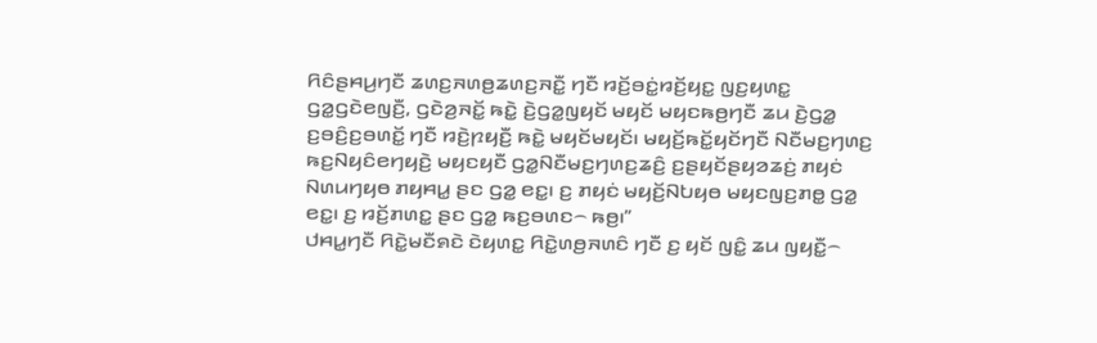ꤖꤢꤨꤔꤌꤣ꤬ꤚꤢꤪ ꤘꤛꤢ꤬ꤏꤛꤥ꤬ꤘꤛꤢ꤬ꤏꤢꤪ꤭ ꤚꤢꤪ ꤙꤢꤩ꤬ꤋꤢꤦ꤭ꤙꤢꤩ꤬ꤟꤢ꤭ ꤜꤢ꤬ꤟꤛꤢ꤭ ꤞꤤ꤭ꤞꤢꤧꤕꤜꤢꤪ꤬, ꤞꤢꤧꤤ꤬ꤏꤢꤩ꤭ ꤒꤢꤧ꤭ ꤢꤧ꤬ꤞꤤ꤭ꤜꤟꤢꤩ ꤗꤟꤢꤩ ꤗꤟꤢꤒꤥ꤬ꤚꤢꤪ ꤘꤣ ꤢꤧ꤬ꤞꤤ꤭ ꤢ꤬ꤋꤢꤨ꤬ꤢ꤬ꤋꤛꤢꤩ꤭ ꤚꤢꤪ ꤙꤢꤧ꤬ꤐꤟꤢꤪ꤬ ꤒꤢꤧ꤭ ꤗꤟꤢꤩꤗꤟꤢꤩ꤯ ꤗꤟꤢꤩ꤬ꤒꤢꤩ꤭ꤟꤢꤩꤚꤢꤪ ꤡꤢꤪꤗꤢ꤬ꤚꤛꤢ꤬ ꤒꤢ꤬ꤡꤟꤢꤨꤕꤚꤟꤢꤧ꤬ ꤗꤟꤢꤟꤢꤪ ꤞꤤ꤭ꤡꤢꤪꤗꤢ꤬ꤚꤛꤢ꤬ꤘꤢꤨ꤬ ꤢ꤬ꤔꤟꤢꤩꤔꤟꤤꤘꤢꤦ꤬ ꤊꤟꤢꤦ ꤡꤛꤣꤚꤟꤥ ꤊꤟꤌꤣ꤭ ꤔꤢ ꤞꤤ꤭ ꤕꤢ꤭꤯ ꤢ꤬ ꤊꤟꤢꤦ ꤗꤟꤢꤩ꤬ꤡꤝꤟꤥ ꤗꤟꤢꤜꤢ꤬ꤊꤥ꤭ ꤞꤤ꤭ ꤕꤢ꤭꤯ ꤢ꤬ ꤙꤢꤩ꤬ꤊꤛꤢ꤭ ꤔꤢ ꤞꤤ꤭ ꤒꤢ꤬ꤋꤛꤢ꤮ ꤒꤥ꤬꤯”
ꤓꤌꤣ꤭ꤚꤢꤪ ꤖꤢꤧ꤭ꤗꤢꤪꤎꤢꤧ ꤢꤧꤟꤛꤢ꤭ ꤖꤢꤧ꤭ꤛꤥ꤬ꤏꤛꤢꤨ ꤚꤢꤪ ꤢ꤬ ꤟꤢꤩ ꤜꤢꤨ꤭ ꤘꤣ ꤜꤟꤢꤪ꤭꤮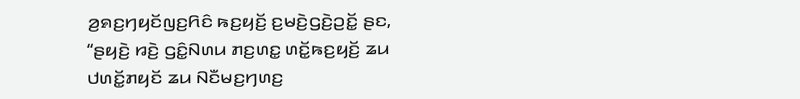ꤤ꤬ꤎꤢ꤬ꤚꤟꤢꤩꤜꤢ꤬ꤖꤢꤨ ꤒꤢ꤬ꤟꤢꤩ꤬ ꤢ꤬ꤗꤢꤧ꤬ꤞꤢꤧ꤬ꤑꤢꤩ꤭ ꤔꤢ, “ꤔꤟꤢꤧ꤬ ꤙꤢꤧ꤬ ꤞꤢꤨ꤭ꤡꤛꤣ ꤊꤢ꤬ꤛꤢ꤭ ꤛꤢꤩ꤭ꤒꤢ꤬ꤟꤢꤩ꤬ ꤘꤣ ꤓꤛꤢꤩ꤭ꤊꤟꤢꤩ ꤘꤣ ꤡꤢꤪꤗꤢ꤬ꤚꤛꤢ꤬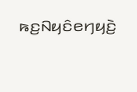ꤒꤢ꤬ꤡꤟꤢꤨꤕꤚꤟꤢꤧ꤬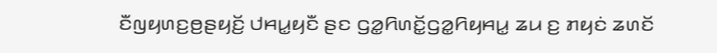ꤢꤪꤜꤟꤛꤢ꤬ꤥ꤬ꤔꤟꤢꤩ꤬ ꤓꤌꤣ꤭ꤟꤢꤪ ꤔꤢ ꤞꤤ꤭ꤖꤛꤢꤩ꤭ꤞꤤ꤭ꤖꤟꤌꤣ꤭ ꤘꤣ ꤢ꤬ ꤊꤟꤢꤦ ꤘꤛꤢꤩ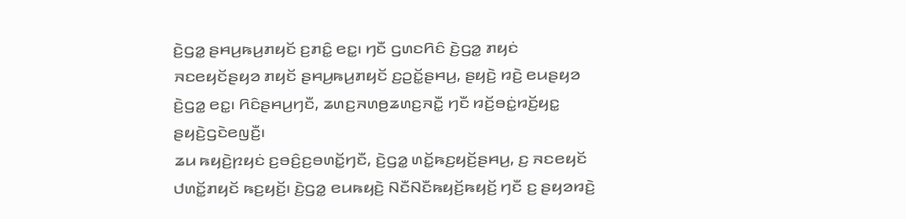ꤢꤧ꤬ꤞꤤ꤭ ꤔꤌꤣ꤬ꤒꤣ꤬ꤊꤟꤢꤩ ꤢ꤬ꤊꤢꤨ꤭ ꤕꤢ꤭꤯ ꤚꤢꤪ ꤞꤛꤢꤖꤢꤨ ꤢꤧ꤬ꤞꤤ꤭ ꤊꤟꤢꤦ ꤏꤢꤕꤟꤢꤩꤔꤟꤤ ꤊꤟꤢꤩ ꤔꤌꤣ꤬ꤒꤣ꤬ꤊꤟꤢꤩ ꤢ꤬ꤑꤢꤩ꤭ꤔꤌꤣ꤬, ꤔꤟꤢꤧ꤬ ꤙꤢꤧ꤬ ꤕꤣꤔꤟꤤ ꤢꤧ꤬ꤞꤤ꤭ ꤕꤢ꤭꤯ ꤖꤢꤨꤔꤌꤣ꤬ꤚꤢꤪ, ꤘꤛꤢ꤬ꤏꤛꤥ꤬ꤘꤛꤢ꤬ꤏꤢꤪ꤭ ꤚꤢꤪ ꤙꤢꤩ꤬ꤋꤢꤦ꤭ꤙꤢꤩ꤬ꤟꤢ꤭ ꤔꤟꤢꤧ꤬ꤞꤢꤧꤕꤜꤢꤪ꤬꤯
ꤘꤣ ꤒꤟꤢꤧ꤬ꤐꤟꤢꤦ ꤢ꤬ꤋꤢꤨ꤬ꤢ꤬ꤋꤛꤢꤩ꤭ꤚꤢꤪ, ꤢꤧ꤬ꤞꤤ꤭ ꤛꤢꤩ꤭ꤒꤢ꤬ꤟꤢꤩ꤬ꤔꤌꤣ꤬, ꤢ꤬ ꤏꤢꤕꤟꤢꤩ ꤓꤛꤢꤩ꤭ꤊꤟꤢꤩ ꤒꤢ꤬ꤟꤢꤩ꤬꤯ ꤢꤧ꤬ꤞꤤ꤭ ꤕꤣꤒꤟꤢꤧ꤬ ꤡꤢꤪꤡꤢꤪꤒꤟꤢꤩ꤬ꤒꤟꤢꤩ꤬ ꤚꤢꤪ ꤢ꤬ ꤔꤟꤤꤙꤢꤧ꤬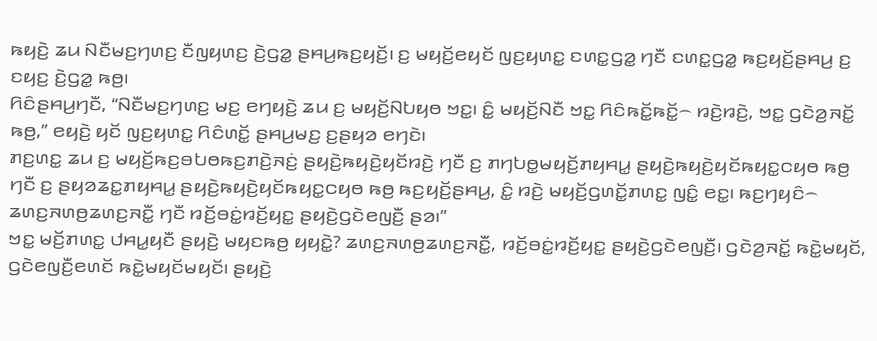ꤒꤟꤢꤧ꤬ ꤘꤣ ꤡꤢꤪꤗꤢ꤬ꤚꤛꤢ꤬ ꤢꤪꤜꤟꤛꤢ꤬ ꤢꤧ꤬ꤞꤤ꤭ ꤔꤌꤣ꤬ꤒꤢ꤬ꤟꤢꤩ꤬꤯ ꤢ꤬ ꤗꤟꤢꤩ꤬ꤕꤟꤢꤩ ꤜꤢ꤬ꤟꤛꤢ꤭ ꤢꤛꤢ꤭ꤞꤤ꤭ ꤚꤢꤪ ꤢꤛꤢ꤭ꤞꤤ꤭ ꤒꤢ꤬ꤟꤢꤩ꤬ꤔꤌꤣ꤬ ꤢ꤬ ꤢꤟꤢ꤬ ꤢꤧ꤬ꤞꤤ꤭ ꤒꤥ꤬꤯
ꤖꤢꤨꤔꤌꤣ꤬ꤚꤢꤪ, “ꤡꤢꤪꤗꤢ꤬ꤚꤛꤢ꤬ ꤗꤢ꤬ ꤕꤚꤟꤢꤧ꤬ ꤘꤣ ꤢ꤬ ꤗꤟꤢꤩ꤬ꤡꤝꤟꤥ ꤠꤢ꤭꤯ ꤢꤨ꤭ ꤗꤟꤢꤩ꤬ꤡꤢꤪ ꤠꤢ꤭ ꤖꤢꤨꤒꤢꤩ꤭ꤒꤢꤩ꤭꤮ ꤙꤢꤧ꤬ꤙꤢꤧ꤬, ꤠꤢ꤭ ꤞꤢꤧꤤ꤬ꤏꤢꤩ꤭ ꤒꤥ꤬,” ꤕꤟꤢꤧ꤬ ꤟꤢꤩ ꤜꤢ꤬ꤟꤛꤢ꤭ ꤖꤢꤨꤛꤢꤩ꤭ ꤔꤌꤣ꤬ꤗꤢ꤬ ꤢ꤬ꤔꤟꤤ ꤕꤚꤢꤧ꤯
ꤊꤢ꤬ꤛꤢ꤭ ꤘꤣ ꤢ꤬ ꤗꤟꤢꤩ꤬ꤒꤢ꤬ꤋꤝꤥꤒꤢ꤬ꤊꤢꤧ꤬ꤏꤢꤦ꤬ ꤔꤟꤢꤧ꤬ꤒꤟꤢꤧ꤬ꤟꤢꤩꤙꤢꤧ꤬ ꤚꤢꤪ ꤢ꤬ ꤊꤚꤝꤥ꤭ꤗꤟꤢꤩ꤬ꤊꤟꤌꤣ꤭ ꤔꤟꤢꤧ꤬ꤒꤟꤢꤧ꤬ꤟꤢꤩꤒꤟꤢ꤭ꤍꤟꤥ ꤒꤥ꤬ ꤚꤢꤪ ꤢ꤬ ꤔꤟꤤꤘꤢ꤭ꤊꤟꤌꤣ꤭ ꤔꤟꤢꤧ꤬ꤒꤟꤢꤧ꤬ꤟꤢꤩꤒꤟꤢ꤭ꤍꤟꤥ ꤒꤥ꤬ ꤒꤢ꤬ꤟꤢꤩ꤬ꤔꤌꤣ꤬, ꤢꤨ꤭ ꤙꤢꤧ꤬ ꤗꤟꤢꤩ꤬ꤞꤛꤢꤩ꤭ꤊꤛꤢ꤭ ꤜꤢꤨ꤭ ꤕꤢ꤭꤯ ꤒꤢ꤬ꤚꤟꤢꤨ꤮ ꤘꤛꤢ꤬ꤏꤛꤥ꤬ꤘꤛꤢ꤬ꤏꤢꤪ꤭ ꤚꤢꤪ ꤙꤢꤩ꤬ꤋꤢꤦ꤭ꤙꤢꤩ꤬ꤟꤢ꤭ ꤔꤟꤢꤧ꤬ꤞꤢꤧꤕꤜꤢꤪ꤬ ꤔꤤ꤯”
ꤠꤢ꤭ ꤗꤢꤩ꤬ꤊꤛꤢ꤭ ꤓꤌꤣ꤭ꤟꤢꤪ ꤔꤟꤢꤧ꤬ ꤗꤟꤢꤒꤥ꤬ ꤟꤟꤢꤧ꤭? ꤘꤛꤢ꤬ꤏꤛꤥ꤬ꤘꤛꤢ꤬ꤏꤢꤪ꤭, ꤙꤢꤩ꤬ꤋꤢꤦ꤭ꤙꤢꤩ꤬ꤟꤢ꤭ ꤔꤟꤢꤧ꤬ꤞꤢꤧꤕꤜꤢꤪ꤬꤯ ꤞꤢꤧꤤ꤬ꤏꤢꤩ꤭ ꤒꤢꤧ꤭ꤗꤟꤢꤩ, ꤞꤢꤧꤕꤜꤢꤪ꤬ꤕꤛꤢꤩ ꤒꤢꤧ꤭ꤗꤟꤢꤩꤗꤟꤢꤩ꤯ ꤔꤟꤢꤧ꤬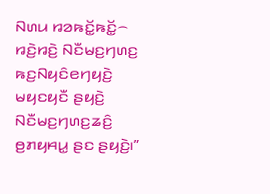ꤡꤛꤣ ꤙꤤꤒꤢꤩ꤭ꤒꤢꤩ꤭꤮ ꤙꤢꤧ꤬ꤙꤢꤧ꤬ ꤡꤢꤪꤗꤢ꤬ꤚꤛꤢ꤬ ꤒꤢ꤬ꤡꤟꤢꤨꤕꤚꤟꤢꤧ꤬ ꤗꤟꤢꤟꤢꤪ ꤔꤟꤢꤧ꤬ ꤡꤢꤪꤗꤢ꤬ꤚꤛꤢ꤬ꤘꤢꤨ꤬ ꤥ꤬ꤊꤟꤌꤣ꤭ ꤔꤢ ꤔꤟꤢꤧ꤬꤯”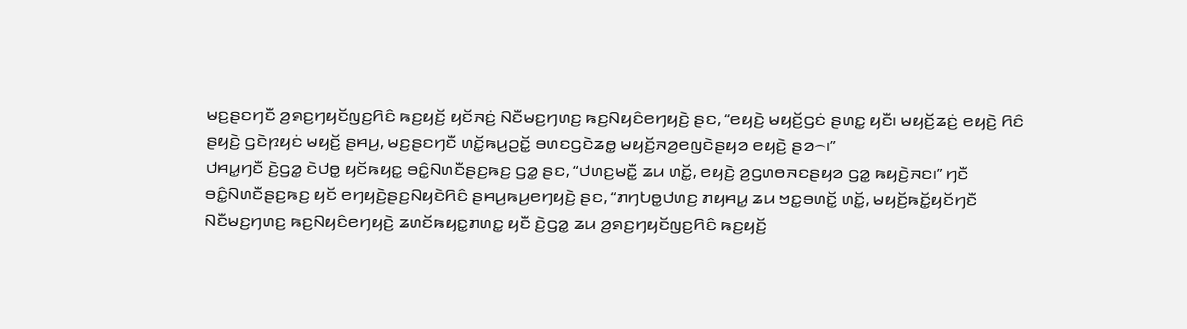ꤗꤢ꤬ꤔꤢꤚꤢꤪ ꤤ꤬ꤎꤢ꤬ꤚꤟꤢꤩꤜꤢ꤬ꤖꤢꤨ ꤒꤢ꤬ꤟꤢꤩ꤬ ꤟꤢꤩꤏꤢꤦ꤬ ꤡꤢꤪꤗꤢ꤬ꤚꤛꤢ꤬ ꤒꤢ꤬ꤡꤟꤢꤨꤕꤚꤟꤢꤧ꤬ ꤔꤢ, “ꤕꤟꤢꤧ꤬ ꤗꤟꤢꤩ꤬ꤞꤢꤦ ꤔꤛꤢ꤭ ꤟꤢꤪ꤯ ꤗꤟꤢꤩ꤬ꤘꤢꤦ꤬ ꤕꤟꤢꤧ꤬ ꤖꤢꤨ ꤔꤟꤢꤧ꤬ ꤞꤢꤧꤐꤟꤢꤦ ꤗꤟꤢꤩ꤬ ꤔꤌꤣ꤬, ꤗꤢ꤬ꤔꤢꤚꤢꤪ ꤛꤢꤩ꤭ꤒꤣ꤬ꤑꤢꤩ꤭ ꤋꤛꤢꤞꤢꤧꤘꤥ꤭ ꤗꤟꤢꤩ꤬ꤏꤤ꤬ꤕꤜꤢꤧꤔꤟꤤ ꤕꤟꤢꤧ꤬ ꤔꤤ꤮꤯”
ꤓꤌꤣ꤭ꤚꤢꤪ ꤢꤧ꤬ꤞꤤ꤭ ꤢꤧꤓꤥ꤭ ꤟꤢꤩꤒꤟꤢ꤭ ꤋꤢꤨ꤭ꤡꤛꤢꤪꤔꤢ꤬ꤒꤢ꤬ ꤞꤤ꤭ ꤔꤢ, “ꤓꤛꤢ꤬ꤗꤢꤪ꤭ ꤘꤣ ꤛꤢꤩ꤭, ꤕꤟꤢꤧ꤬ ꤤ꤬ꤞꤛꤥꤏꤢꤔꤟꤤ ꤞꤤ꤭ ꤒꤟꤢꤧ꤬ꤏꤢ꤯” ꤚꤢꤪ ꤋꤢꤨ꤭ꤡꤛꤢꤪꤔꤢ꤬ꤒꤢ꤬ ꤟꤢꤩ ꤕꤚꤟꤢꤧ꤬ꤔꤢ꤬ꤡꤟꤢꤧꤖꤢꤨ ꤔꤌꤣ꤬ꤒꤣ꤬ꤕꤚꤟꤢꤧ꤬ ꤔꤢ, “ꤊꤚꤝꤥ꤭ꤓꤛꤢ꤬ ꤊꤟꤌꤣ꤭ ꤘꤣ ꤠꤢ꤭ꤋꤛꤢꤩ꤭ ꤛꤢꤩ꤭, ꤗꤟꤢꤩ꤬ꤒꤢꤩ꤭ꤟꤢꤩꤚꤢꤪ ꤡꤢꤪꤗꤢ꤬ꤚꤛꤢ꤬ ꤒꤢ꤬ꤡꤟꤢꤨꤕꤚꤟꤢꤧ꤬ ꤘꤛꤢꤩꤒꤟꤢ꤭ꤊꤛꤢ꤭ ꤟꤢꤪ ꤢꤧ꤬ꤞꤤ꤭ ꤘꤣ ꤤ꤬ꤎꤢ꤬ꤚꤟꤢꤩꤜꤢ꤬ꤖꤢꤨ ꤒꤢ꤬ꤟꤢꤩ꤬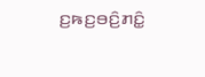ꤢ꤬ꤒꤢ꤬ꤋꤢꤨ꤬ꤊꤢꤨ꤭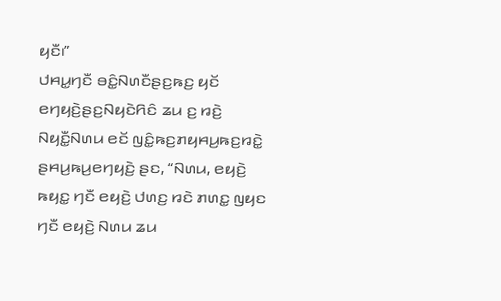ꤟꤢꤪ꤯”
ꤓꤌꤣ꤭ꤚꤢꤪ ꤋꤢꤨ꤭ꤡꤛꤢꤪꤔꤢ꤬ꤒꤢ꤬ ꤟꤢꤩ ꤕꤚꤟꤢꤧ꤬ꤔꤢ꤬ꤡꤟꤢꤧꤖꤢꤨ ꤘꤣ ꤢ꤬ ꤙꤢꤧ꤬ ꤡꤟꤢꤪ꤭ꤡꤛꤣ ꤕꤢꤩ ꤜꤢꤨ꤭ꤒꤢ꤬ꤊꤟꤌꤣ꤬ꤒꤢ꤬ꤙꤢꤧ꤭ ꤔꤌꤣ꤬ꤒꤣ꤬ꤕꤚꤟꤢꤧ꤬ ꤔꤢ, “ꤡꤛꤣ, ꤕꤟꤢꤧ꤬ ꤒꤟꤢ꤭ ꤚꤢꤪ ꤕꤟꤢꤧ꤬ ꤓꤛꤢ꤬ ꤙꤢꤧ ꤊꤛꤢ꤭ ꤜꤟꤢ ꤚꤢꤪ ꤕꤟꤢꤧ꤬ ꤡꤛꤣ ꤘꤣ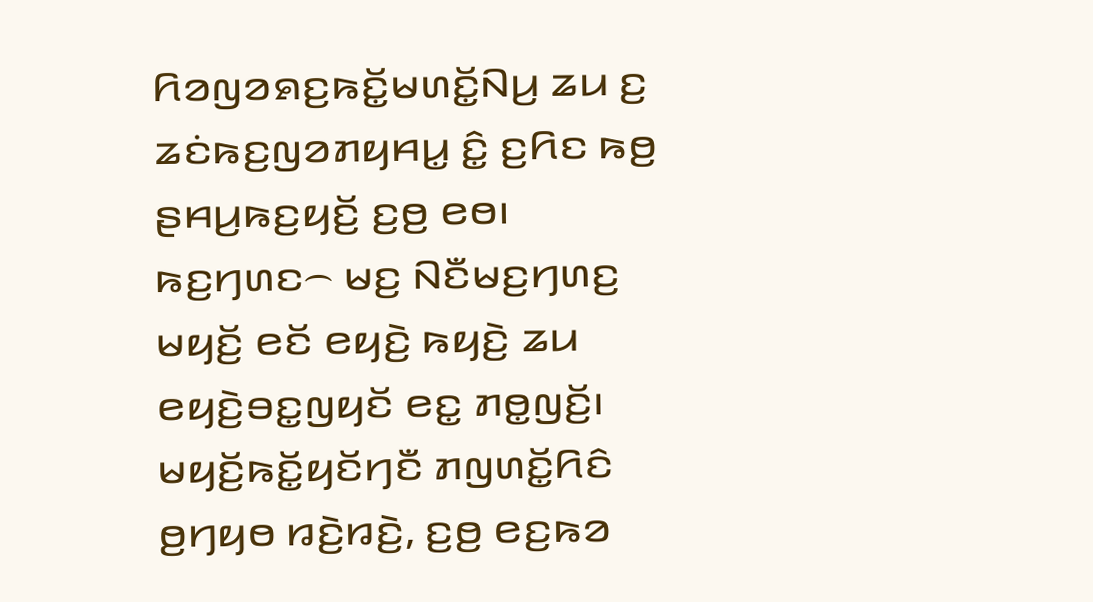ꤖꤤꤜꤤꤎꤢ꤬ꤒꤢꤩ꤭ꤗꤛꤢꤩ꤭ꤡꤣ꤬ ꤘꤣ ꤢ꤬ ꤘꤢꤦꤒꤢ꤬ꤜꤤꤊꤟꤌꤣ꤭ ꤢꤨ꤭ ꤢ꤬ꤖꤢ ꤒꤥ꤬ ꤔꤌꤣ꤬ꤒꤢ꤬ꤟꤢꤩ꤬ ꤢ꤬ꤥ꤬ ꤕꤥ꤯ ꤒꤢ꤬ꤚꤛꤢ꤮ ꤗꤢ꤬ ꤡꤢꤪꤗꤢ꤬ꤚꤛꤢ꤬ ꤗꤟꤢꤩ꤬ ꤕꤢꤩ ꤕꤟꤢꤧ꤬ ꤒꤟꤢꤧ꤬ ꤘꤣ ꤕꤟꤢꤧ꤬ꤋꤢ꤭ꤜꤟꤢꤩ ꤕꤢ꤭ ꤊꤥ꤭ꤜꤢꤩ꤬꤯ ꤗꤟꤢꤩ꤬ꤒꤢꤩ꤭ꤟꤢꤩꤚꤢꤪ ꤊꤜꤛꤢꤩ꤭ꤖꤢꤨ ꤥ꤬ꤚꤟꤥ ꤙꤢꤧ꤬ꤙꤢꤧ꤬, ꤢ꤬ꤥ꤬ ꤕꤢ꤬ꤒꤤ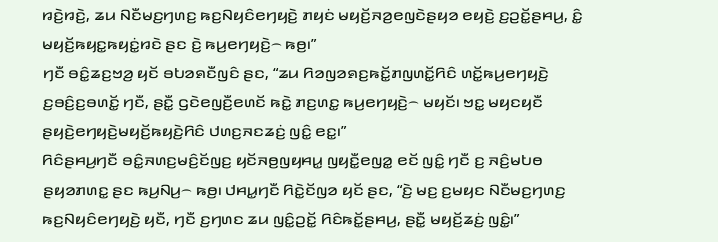ꤙꤢꤧ꤬ꤙꤢꤧ꤬, ꤘꤣ ꤡꤢꤪꤗꤢ꤬ꤚꤛꤢ꤬ ꤒꤢ꤬ꤡꤟꤢꤨꤕꤚꤟꤢꤧ꤬ ꤊꤟꤢꤦ ꤗꤟꤢꤩ꤬ꤏꤤ꤬ꤕꤜꤢꤧꤔꤟꤤ ꤕꤟꤢꤧ꤬ ꤢ꤬ꤑꤢꤩ꤭ꤔꤌꤣ꤬, ꤢꤨ꤭ ꤗꤟꤢꤩ꤬ꤒꤟꤢ꤭ꤒꤟꤢꤦ꤭ꤙꤢꤧ ꤔꤢ ꤢꤧ꤬ ꤒꤣ꤬ꤕꤚꤟꤢꤧ꤬꤮ ꤒꤥ꤬꤯”
ꤚꤢꤪ ꤋꤢꤨ꤭ꤘꤢ꤬ꤠꤤ꤬ ꤟꤢꤩ ꤋꤝꤤꤎꤢꤪꤜꤢꤨ ꤔꤢ, “ꤘꤣ ꤖꤤꤜꤤꤎꤢ꤬ꤒꤢꤩ꤭ꤊꤜꤛꤢꤩ꤭ꤖꤢꤨ ꤛꤢꤩ꤭ꤒꤣ꤬ꤕꤚꤟꤢꤧ꤬ ꤢ꤬ꤋꤢꤨ꤬ꤢ꤬ꤋꤛꤢꤩ꤭ ꤚꤢꤪ, ꤔꤢꤪ꤭ ꤞꤢꤧꤕꤜꤢꤪ꤬ꤕꤛꤢꤩ ꤒꤢꤧ꤭ ꤊꤢ꤬ꤛꤢ꤭ ꤒꤣ꤬ꤕꤚꤟꤢꤧ꤬꤮ ꤗꤟꤢꤩ꤯ ꤠꤢ꤭ ꤗꤟꤢꤟꤢꤪ ꤔꤟꤢꤧ꤬ꤕꤚꤟꤢꤧ꤬ꤗꤟꤢꤩ꤬ꤒꤟꤢꤧ꤬ꤖꤢꤨ ꤓꤛꤢ꤬ꤏꤢꤘꤢꤦ꤬ ꤜꤢꤨ꤭ ꤕꤢ꤭꤯”
ꤖꤢꤨꤔꤌꤣ꤬ꤚꤢꤪ ꤋꤢꤨ꤭ꤏꤛꤢ꤬ꤗꤢꤨ꤬ꤢꤩꤜꤢ꤬ ꤟꤢꤩꤏꤥ꤬ꤜꤟꤌꤣ꤭ ꤜꤟꤢꤪ꤭ꤕꤜꤤ꤭ ꤕꤢꤩ ꤜꤢꤨ꤭ ꤚꤢꤪ ꤢ꤬ ꤏꤢꤨ꤬ꤗꤝꤥ ꤔꤟꤤꤊꤛꤢ꤭ ꤔꤢ ꤒꤣ꤬ꤡꤣ꤬꤮ ꤒꤥ꤬꤯ ꤓꤌꤣ꤭ꤚꤢꤪ ꤖꤢꤧ꤭ꤢꤩꤜꤤ ꤟꤢꤩ ꤔꤢ, “ꤢꤧ꤬ ꤗꤢ꤬ ꤢ꤬ꤗꤟꤢ ꤡꤢꤪꤗꤢ꤬ꤚꤛꤢ꤬ ꤒꤢ꤬ꤡꤟꤢꤨꤕꤚꤟꤢꤧ꤬ ꤟꤢꤪ, ꤚꤢꤪ ꤢ꤬ꤚꤛꤢ ꤘꤣ ꤜꤢꤨ꤭ꤑꤢꤩ꤭ ꤖꤢꤨꤒꤢꤩ꤭ꤔꤌꤣ꤬, ꤔꤢꤪ꤭ ꤗꤟꤢꤩ꤬ꤘꤢꤦ꤬ ꤜꤢꤨ꤭꤯”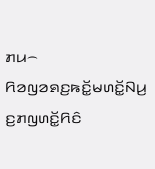ꤊꤣ꤮ ꤖꤤꤜꤤꤎꤢ꤬ꤒꤢꤩ꤭ꤗꤛꤢꤩ꤭ꤡꤣ꤬ ꤢ꤬ꤊꤜꤛꤢꤩ꤭ꤖꤢꤨ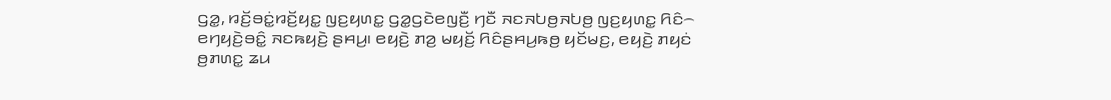ꤞꤤ꤭, ꤙꤢꤩ꤬ꤋꤢꤦ꤭ꤙꤢꤩ꤬ꤟꤢ꤭ ꤜꤢ꤬ꤟꤛꤢ꤭ ꤞꤤ꤭ꤞꤢꤧꤕꤜꤢꤪ꤬ ꤚꤢꤪ ꤏꤢꤏꤝꤥ꤬ꤏꤝꤥ꤬ ꤜꤢ꤬ꤟꤛꤢ꤭ ꤖꤢꤨ꤮ ꤕꤚꤟꤢꤧ꤬ꤋꤢꤨ꤭ ꤏꤢꤒꤟꤢꤧ꤬ ꤔꤌꤣ꤬꤯ ꤕꤟꤢꤧ꤬ ꤊꤤ꤬ ꤗꤟꤢꤩ꤬ ꤖꤢꤨꤔꤌꤣ꤬ꤒꤥ꤬ ꤟꤢꤩꤗꤢ꤬, ꤕꤟꤢꤧ꤬ ꤊꤟꤢꤦ ꤥ꤬ꤊꤛꤢ꤭ ꤘꤣ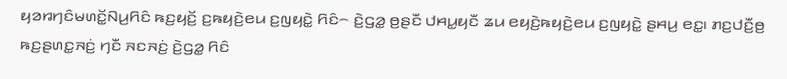ꤟꤤꤙꤚꤢꤨꤗꤛꤢꤩ꤭ꤡꤣ꤬ꤖꤢꤨ ꤒꤢ꤬ꤟꤢꤩ꤬ ꤢ꤬ꤒꤟꤢꤧ꤬ꤕꤣ ꤢ꤬ꤜꤟꤢꤧ꤭ ꤖꤢꤨ꤮ ꤢꤧ꤬ꤞꤤ꤭ ꤥ꤬ꤔꤢꤪ ꤓꤌꤣ꤭ꤟꤢꤪ ꤘꤣ ꤕꤟꤢꤧ꤬ꤒꤟꤢꤧ꤬ꤕꤣ ꤢ꤬ꤜꤟꤢꤧ꤭ ꤔꤌꤣ꤬ ꤕꤢ꤭꤯ ꤊꤢ꤬ꤓꤢꤪ꤬ꤥ꤬ ꤒꤢ꤬ꤔꤛꤢ꤭ꤏꤢꤦ꤬ ꤚꤢꤪ ꤏꤢꤏꤢꤦ꤬ ꤢꤧ꤬ꤞꤤ꤭ ꤖꤢꤨ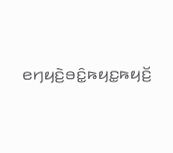ꤕꤚꤟꤢꤧ꤬ꤋꤢꤨ꤭ꤒꤟꤢ꤭ꤒꤟꤢꤩ꤬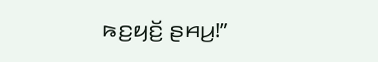ꤒꤢ꤬ꤟꤢꤩ꤬ ꤔꤌꤣ꤬!”